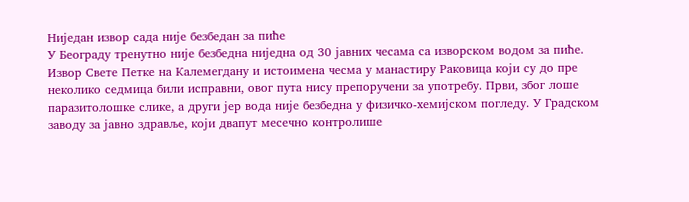Ниједан извор сада није безбедан за пиће
У Београду тренутно није безбедна ниједна од 30 јавних чесама са изворском водом за пиће. Извор Свете Петке на Калемегдану и истоимена чесма у манастиру Раковица који су до пре неколико седмица били исправни, овог пута нису препоручени за употребу. Први, због лоше паразитолошке слике, а други јер вода није безбедна у физичко-хемијском погледу. У Градском заводу за јавно здравље, који двапут месечно контролише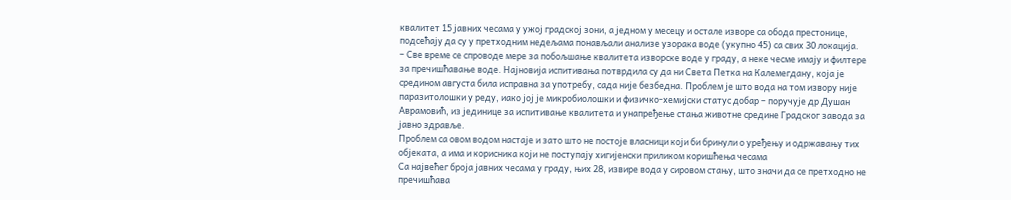квалитет 15 јавних чесама у ужој градској зони, а једном у месецу и остале изворе са обода престонице, подсећају да су у претходним недељама понављали анализе узорака воде (укупно 45) са свих 30 локација.
– Све време се спроводе мере за побољшање квалитета изворске воде у граду, а неке чесме имају и филтере за пречишћавање воде. Најновија испитивања потврдила су да ни Света Петка на Калемегдану, која је средином августа била исправна за употребу, сада није безбедна. Проблем је што вода на том извору није паразитолошки у реду, иако јој је микробиолошки и физичко-хемијски статус добар – поручује др Душан Аврамовић, из јединице за испитивање квалитета и унапређење стања животне средине Градског завода за јавно здравље.
Проблем са овом водом настаје и зато што не постоје власници који би бринули о уређењу и одржавању тих објеката, а има и корисника који не поступају хигијенски приликом коришћења чесама
Са највећег броја јавних чесама у граду, њих 28, извире вода у сировом стању, што значи да се претходно не пречишћава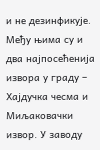и не дезинфикује. Међу њима су и два најпосећенија извора у граду – Хајдучка чесма и Миљаковачки извор. У заводу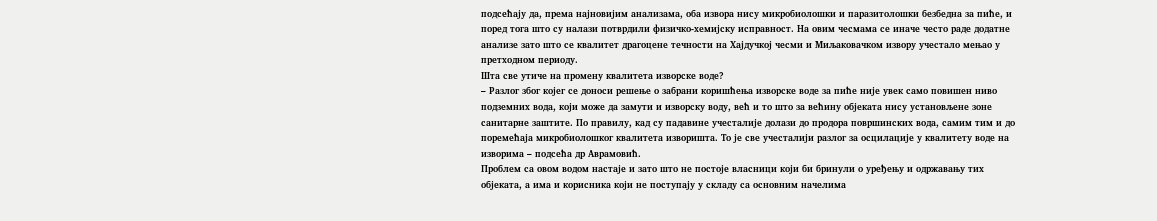подсећају да, према најновијим анализама, оба извора нису микробиолошки и паразитолошки безбедна за пиће, и поред тога што су налази потврдили физичко-хемијску исправност. На овим чесмама се иначе често раде додатне анализе зато што се квалитет драгоцене течности на Хајдучкој чесми и Миљаковачком извору учестало мењао у претходном периоду.
Шта све утиче на промену квалитета изворске воде?
– Разлог због којег се доноси решење о забрани коришћења изворске воде за пиће није увек само повишен ниво подземних вода, који може да замути и изворску воду, већ и то што за већину објеката нису установљене зоне санитарне заштите. По правилу, кад су падавине учесталије долази до продора површинских вода, самим тим и до поремећаја микробиолошког квалитета изворишта. То је све учесталији разлог за осцилације у квалитету воде на изворима – подсећа др Аврамовић.
Проблем са овом водом настаје и зато што не постоје власници који би бринули о уређењу и одржавању тих објеката, а има и корисника који не поступају у складу са основним начелима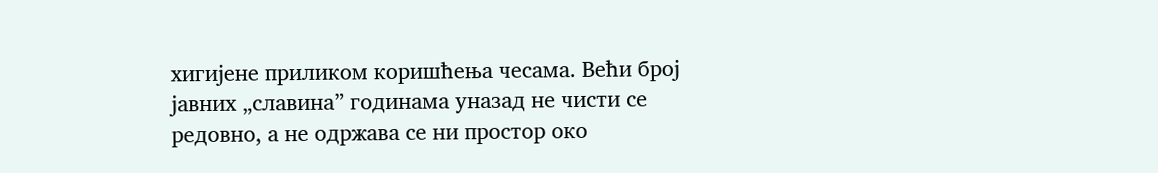хигијене приликом коришћења чесама. Већи број јавних „славина” годинама уназад не чисти се редовно, а не одржава се ни простор око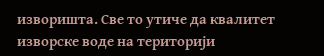изворишта. Све то утиче да квалитет изворске воде на територији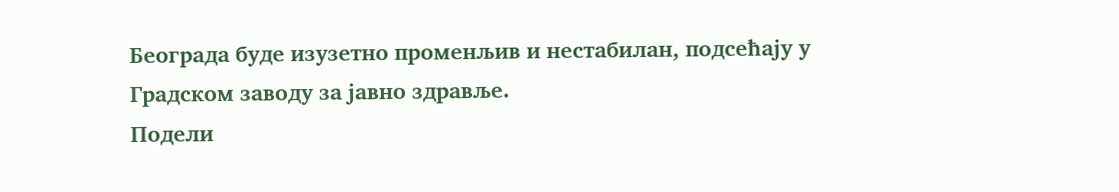Београда буде изузетно променљив и нестабилан, подсећају у Градском заводу за јавно здравље.
Подели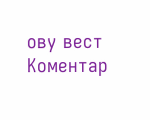ову вест
Комeнтар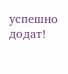успeшно додат!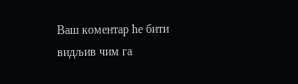Ваш комeнтар ћe бити видљив чим га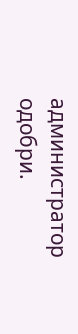администратор одобри.